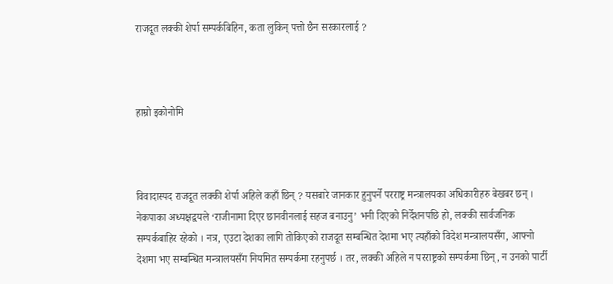राजदूत लक्की शेर्पा सम्पर्कबिहिन, कता लुकिन् पत्तो छैन सरकारलाई ?



हाम्रो इकोनोमि



विवादास्पद राजदूत लक्की शेर्पा अहिले कहाँ छिन् ? यसबारे जानकार हुनुपर्ने परराष्ट्र मन्त्रालयका अधिकारीहरु बेखबर छन् ।
नेकपाका अध्यक्षद्वयले ‘राजीनामा दिएर छानवीनलाई सहज बनाउनु’ भनी दिएको निर्देशनपछि हो, लक्की सार्वजनिक सम्पर्कबाहिर रहेको । नत्र, एउटा देशका लागि तोकिएको राजदूत सम्बन्धित देशमा भए त्यहाँको विदेश मन्त्रालयसँग, आफ्नो देशमा भए सम्बन्धित मन्त्रालयसँग नियमित सम्पर्कमा रहनुपर्छ । तर, लक्की अहिले न परराष्ट्रको सम्पर्कमा छिन्, न उनको पार्टी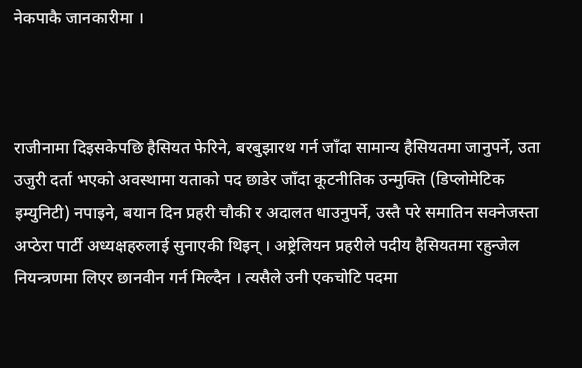नेकपाकै जानकारीमा ।



राजीनामा दिइसकेपछि हैसियत फेरिने, बरबुझारथ गर्न जाँदा सामान्य हैसियतमा जानुपर्ने, उता उजुरी दर्ता भएको अवस्थामा यताको पद छाडेर जाँदा कूटनीतिक उन्मुक्ति (डिप्लोमेटिक इम्युनिटी) नपाइने, बयान दिन प्रहरी चौकी र अदालत धाउनुपर्ने, उस्तै परे समातिन सक्नेजस्ता अप्ठेरा पार्टी अध्यक्षहरुलाई सुनाएकी थिइन् । अष्ट्रेलियन प्रहरीले पदीय हैसियतमा रहुन्जेल नियन्त्रणमा लिएर छानवीन गर्न मिल्दैन । त्यसैले उनी एकचोटि पदमा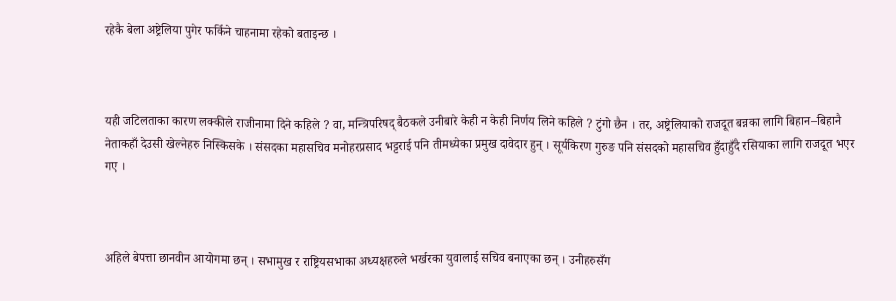रहेकै बेला अष्ट्रेलिया पुगेर फर्किने चाहनामा रहेको बताइन्छ ।



यही जटिलताका कारण लक्कीले राजीनामा दिने कहिले ? वा, मन्त्रिपरिषद् बैठकले उनीबारे केही न केही निर्णय लिने कहिले ? टुंगो छैन । तर, अष्ट्रेलियाको राजदूत बन्नका लागि बिहान–बिहानै नेताकहाँ देउसी खेल्नेहरु निस्किसके । संसदका महासचिव मनोहरप्रसाद भट्टराई पनि तीमध्येका प्रमुख दावेदार हुन् । सूर्यकिरण गुरुङ पनि संसदको महासचिव हुँदाहुँदै रसियाका लागि राजदूत भएर गए ।



अहिले बेपत्ता छानवीन आयोगमा छन् । सभामुख र राष्ट्रियसभाका अध्यक्षहरुले भर्खरका युवालाई सचिव बनाएका छन् । उनीहरुसँग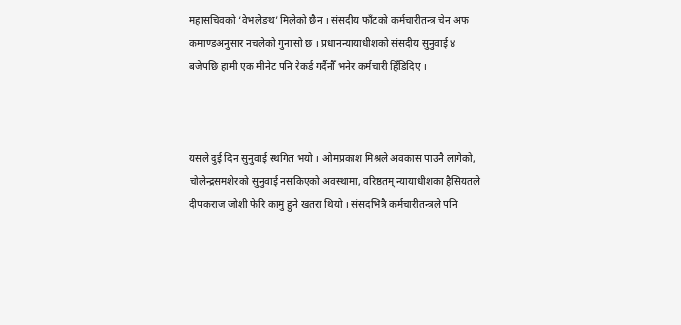महासचिवको ‘वेभलेङथ’ मिलेको छैन । संसदीय फाँटको कर्मचारीतन्त्र चेन अफ कमाण्डअनुसार नचलेको गुनासो छ । प्रधानन्यायाधीशको संसदीय सुनुवाई ४ बजेपछि हामी एक मीनेट पनि रेकर्ड गर्दैनौँ भनेर कर्मचारी हिँडिदिए ।



यसले दुई दिन सुनुवाई स्थगित भयो । ओमप्रकाश मिश्रले अवकास पाउनै लागेको, चोलेन्द्रसमशेरको सुनुवाई नसकिएको अवस्थामा, वरिष्ठतम् न्यायाधीशका हैसियतले दीपकराज जोशी फेरि कामु हुने खतरा थियो । संसदभित्रै कर्मचारीतन्त्रले पनि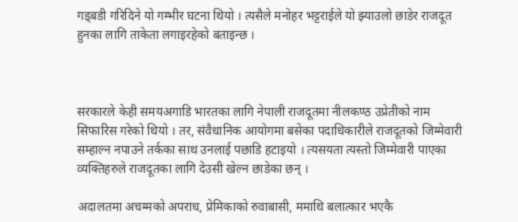गड्बडी गरिदिने यो गम्भीर घटना थियो । त्यसैले मनोहर भट्टराईले यो झ्याउलो छाडेर राजदूत हुनका लागि ताकेता लगाइरहेको बताइन्छ ।



सरकारले केही समयअगाडि भारतका लागि नेपाली राजदूतमा नीलकण्ठ उप्रेतीको नाम सिफारिस गरेको थियो । तर, संवैधानिक आयोगमा बसेका पदाधिकारीले राजदूतको जिम्मेवारी सम्हाल्न नपाउने तर्कका साथ उनलाई पछाडि हटाइयो । त्यसयता त्यस्तो जिम्मेवारी पाएका व्यक्तिहरुले राजदूतका लागि देउसी खेल्न छाडेका छन् ।

अदालतमा अचम्मको अपराध, प्रेमिकाको रुवाबासी, ममाथि बलात्कार भएकै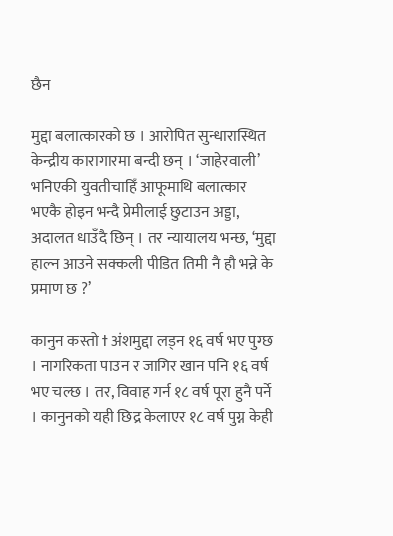छैन

मुद्दा बलात्कारको छ । आरोपित सुन्धारास्थित केन्द्रीय कारागारमा बन्दी छन् । ‘जाहेरवाली’ भनिएकी युवतीचाहिँ आफूमाथि बलात्कार भएकै होइन भन्दै प्रेमीलाई छुटाउन अड्डा, अदालत धाउँदै छिन् । तर न्यायालय भन्छ, ‘मुद्दा हाल्न आउने सक्कली पीडित तिमी नै हौ भन्ने के प्रमाण छ ?’

कानुन कस्तो † अंशमुद्दा लड्न १६ वर्ष भए पुग्छ । नागरिकता पाउन र जागिर खान पनि १६ वर्ष भए चल्छ । तर, विवाह गर्न १८ वर्ष पूरा हुनै पर्ने । कानुनको यही छिद्र केलाएर १८ वर्ष पुग्न केही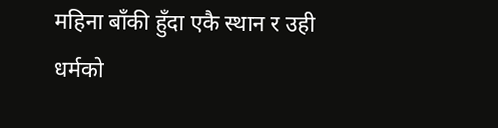महिना बाँकी हुँदा एकै स्थान र उही धर्मको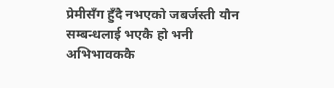प्रेमीसँग हुँदै नभएको जबर्जस्ती यौन सम्बन्धलाई भएकै हो भनी अभिभावककै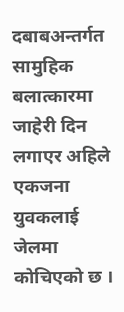दबाबअन्तर्गत सामुहिक बलात्कारमा जाहेरी दिन लगाएर अहिले एकजना युवकलाई जेलमा कोचिएको छ ।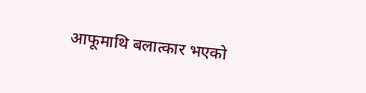आफूमाथि बलात्कार भएको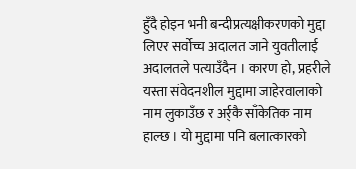हुँदै होइन भनी बन्दीप्रत्यक्षीकरणको मुद्दा लिएर सर्वोच्च अदालत जाने युवतीलाई अदालतले पत्याउँदैन । कारण हो, प्रहरीले यस्ता संवेदनशील मुद्दामा जाहेरवालाको नाम लुकाउँछ र अर्र्कै साँकेतिक नाम हाल्छ । यो मुद्दामा पनि बलात्कारको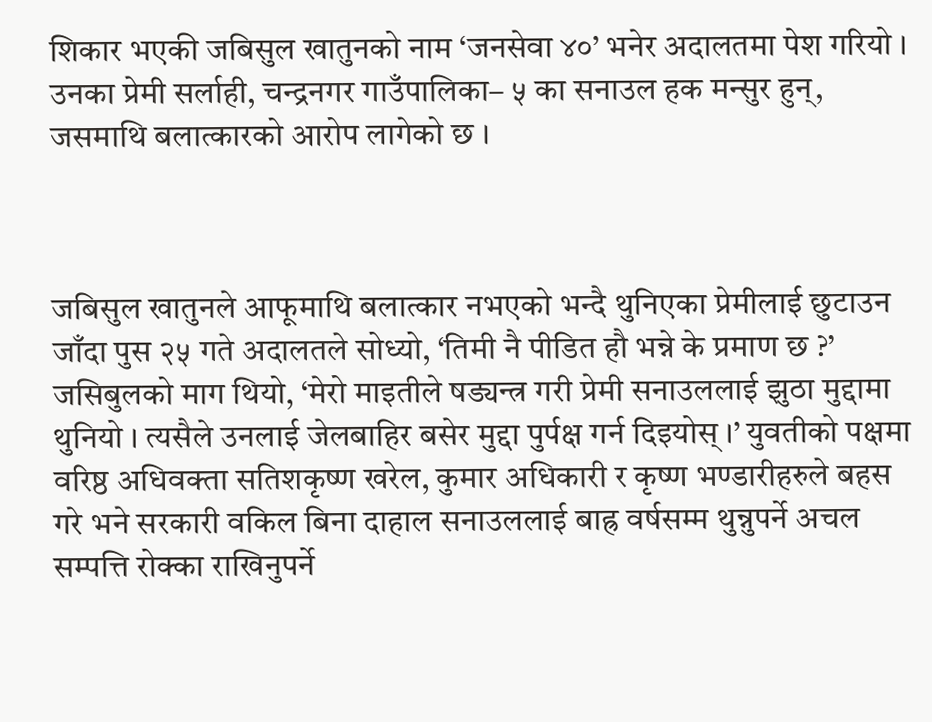शिकार भएकी जबिसुल खातुनको नाम ‘जनसेवा ४०’ भनेर अदालतमा पेश गरियो । उनका प्रेमी सर्लाही, चन्द्रनगर गाउँपालिका– ५ का सनाउल हक मन्सुर हुन्, जसमाथि बलात्कारको आरोप लागेको छ ।



जबिसुल खातुनले आफूमाथि बलात्कार नभएको भन्दै थुनिएका प्रेमीलाई छुटाउन जाँदा पुस २५ गते अदालतले सोध्यो, ‘तिमी नै पीडित हौ भन्ने के प्रमाण छ ?’ जसिबुलको माग थियो, ‘मेरो माइतीले षड्यन्त्र गरी प्रेमी सनाउललाई झुठा मुद्दामा थुनियो । त्यसैले उनलाई जेलबाहिर बसेर मुद्दा पुर्पक्ष गर्न दिइयोस् ।’ युवतीको पक्षमा वरिष्ठ अधिवक्ता सतिशकृष्ण खरेल, कुमार अधिकारी र कृष्ण भण्डारीहरुले बहस गरे भने सरकारी वकिल बिना दाहाल सनाउललाई बाह्र वर्षसम्म थुन्नुपर्ने अचल सम्पत्ति रोक्का राखिनुपर्ने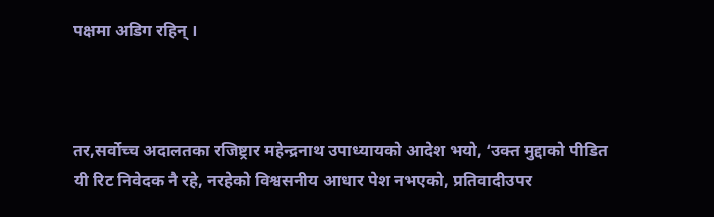पक्षमा अडिग रहिन् ।



तर,सर्वोच्च अदालतका रजिष्ट्रार महेन्द्रनाथ उपाध्यायको आदेश भयो, ‘उक्त मुद्दाको पीडित यी रिट निवेदक नै रहे, नरहेको विश्वसनीय आधार पेश नभएको, प्रतिवादीउपर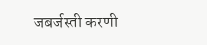जबर्जस्ती करणी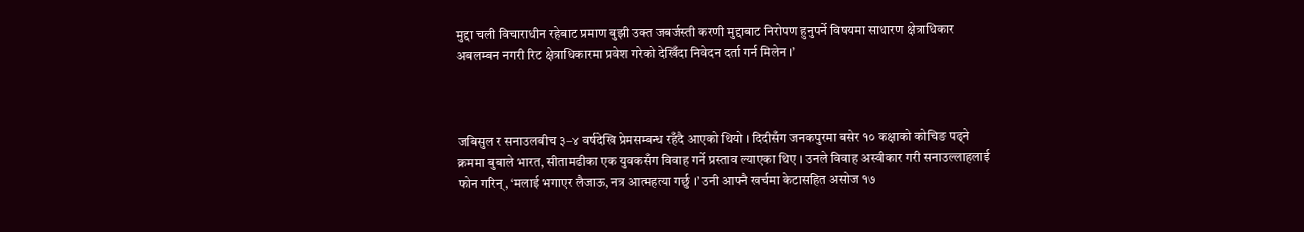मुद्दा चली विचाराधीन रहेबाट प्रमाण बुझी उक्त जबर्जस्ती करणी मुद्दाबाट निरोपण हुनुपर्ने विषयमा साधारण क्षेत्राधिकार अबलम्बन नगरी रिट क्षेत्राधिकारमा प्रवेश गरेको देखिँदा निवेदन दर्ता गर्न मिलेन ।’



जबिसुल र सनाउलबीच ३–४ वर्षदेखि प्रेमसम्बन्ध रहँदै आएको थियो । दिदीसँग जनकपुरमा बसेर १० कक्षाको कोचिङ पढ्ने क्रममा बुबाले भारत, सीतामढीका एक युवकसँग विवाह गर्ने प्रस्ताव ल्याएका थिए । उनले विवाह अस्वीकार गरी सनाउल्लाहलाई फोन गरिन्, ‘मलाई भगाएर लैजाऊ, नत्र आत्महत्या गर्छु ।’ उनी आफ्नै खर्चमा केटासहित असोज १७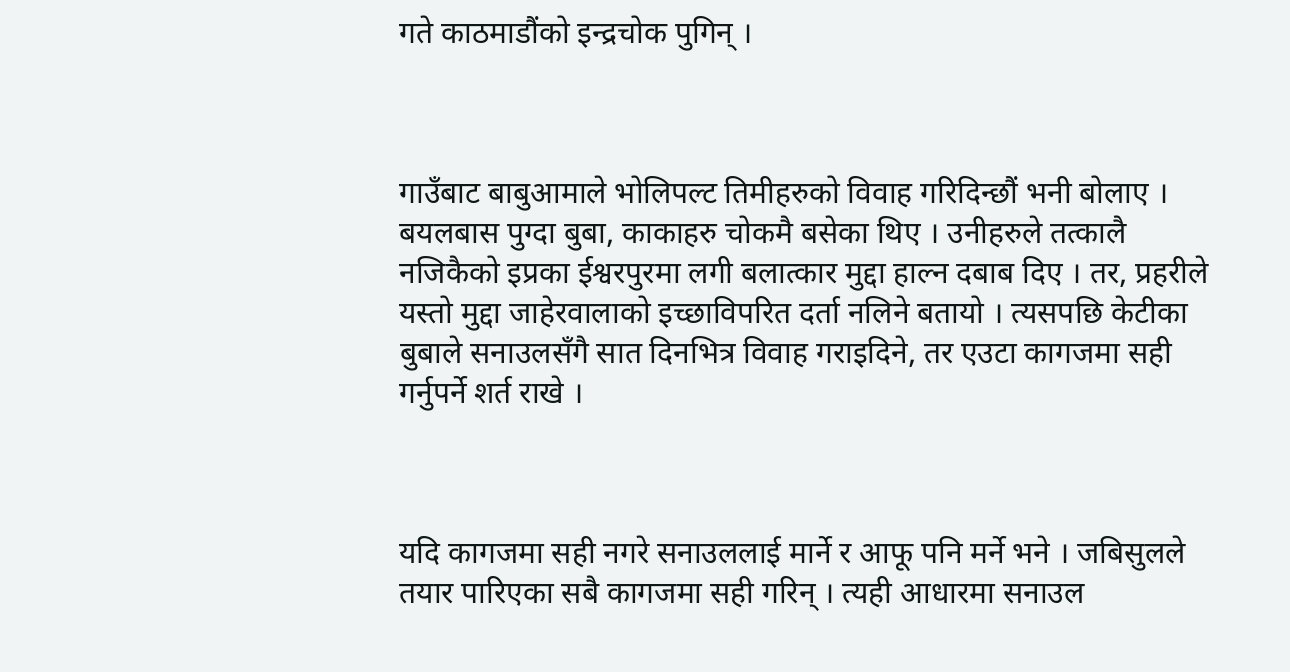गते काठमाडौंको इन्द्रचोक पुगिन् ।



गाउँबाट बाबुआमाले भोलिपल्ट तिमीहरुको विवाह गरिदिन्छौं भनी बोलाए । बयलबास पुग्दा बुबा, काकाहरु चोकमै बसेका थिए । उनीहरुले तत्कालै नजिकैको इप्रका ईश्वरपुरमा लगी बलात्कार मुद्दा हाल्न दबाब दिए । तर, प्रहरीले यस्तो मुद्दा जाहेरवालाको इच्छाविपरित दर्ता नलिने बतायो । त्यसपछि केटीका बुबाले सनाउलसँगै सात दिनभित्र विवाह गराइदिने, तर एउटा कागजमा सही गर्नुपर्ने शर्त राखे ।



यदि कागजमा सही नगरे सनाउललाई मार्ने र आफू पनि मर्ने भने । जबिसुलले तयार पारिएका सबै कागजमा सही गरिन् । त्यही आधारमा सनाउल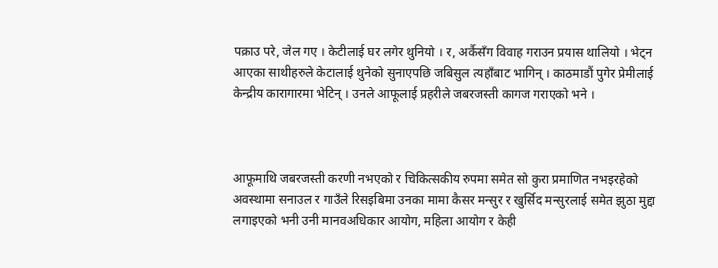पक्राउ परे, जेल गए । केटीलाई घर लगेर थुनियो । र, अर्कैसँग विवाह गराउन प्रयास थालियो । भेट्न आएका साथीहरुले केटालाई थुनेको सुनाएपछि जबिसुल त्यहाँबाट भागिन् । काठमाडौं पुगेर प्रेमीलाई केन्द्रीय कारागारमा भेटिन् । उनले आफूलाई प्रहरीले जबरजस्ती कागज गराएको भने ।



आफूमाथि जबरजस्ती करणी नभएको र चिकित्सकीय रुपमा समेत सो कुरा प्रमाणित नभइरहेको अवस्थामा सनाउल र गाउँले रिसइबिमा उनका मामा कैसर मन्सुर र खुर्सिद मन्सुरलाई समेत झुठा मुद्दा लगाइएको भनी उनी मानवअधिकार आयोग, महिला आयोग र केही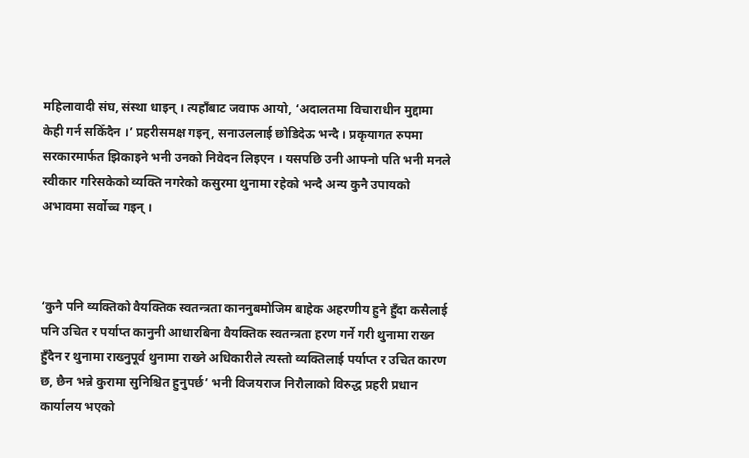महिलावादी संघ, संस्था धाइन् । त्यहाँबाट जवाफ आयो, ‘अदालतमा विचाराधीन मुद्दामा केही गर्न सकिँदैन ।’ प्रहरीसमक्ष गइन्, सनाउललाई छोडिदेऊ भन्दै । प्रकृयागत रुपमा सरकारमार्फत झिकाइने भनी उनको निवेदन लिइएन । यसपछि उनी आफ्नो पति भनी मनले स्वीकार गरिसकेको व्यक्ति नगरेको कसुरमा थुनामा रहेको भन्दै अन्य कुनै उपायको अभावमा सर्वोच्च गइन् ।



‘कुनै पनि व्यक्तिको वैयक्तिक स्वतन्त्रता काननुबमोजिम बाहेक अहरणीय हुने हुँदा कसैलाई पनि उचित र पर्याप्त कानुनी आधारबिना वैयक्तिक स्वतन्त्रता हरण गर्ने गरी थुनामा राख्न हुँदैन र थुनामा राख्नुपूर्व थुनामा राख्ने अधिकारीले त्यस्तो व्यक्तिलाई पर्याप्त र उचित कारण छ, छैन भन्ने कुरामा सुनिश्चित हुनुपर्छ’ भनी विजयराज निरौलाको विरुद्ध प्रहरी प्रधान कार्यालय भएको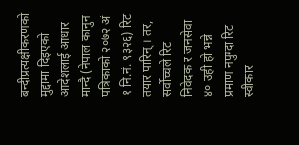बन्दीप्रत्यक्षीकरणको मुद्दामा दिइएको आदेशलाई आधार मान्दै (नेपाल कानुन पत्रिकाको २०७२ अं १ नि.नं. ९३२६) रिट तयार पारिन् । तर, सर्वोच्चले रिट निवेदक र जनसेवा ४० उही हो भन्ने प्रमाण नपुग्दा रिट स्वीकार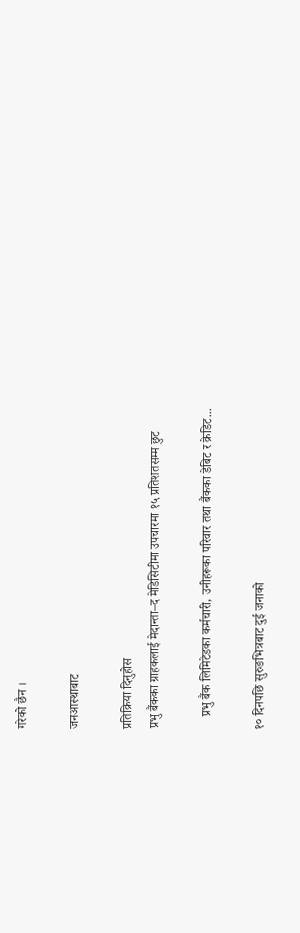गरेको छैन ।

जनआस्थाबाट

प्रतिक्रिया दिनुहोस
प्रभु बैंकका ग्राहकलाई मेदान्ता–द मेडिसिटीमा उपचारमा १५ प्रतिशतसम्म छुट

    प्रभु बैंक लिमिटेडका कर्मचारी, उनीहरूका परिवार तथा बैंकका डेबिट र क्रेडिट...

१० दिनपछि सुरुङभित्रबाट दुई जनाको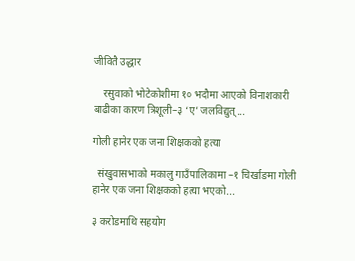जीवितै उद्धार

    रसुवाको भोटेकोशीमा १० भदौमा आएको विनाशकारी बाढीका कारण त्रिशूली–३ ‘ए’ जलविद्युत्...

गोली हानेर एक जना शिक्षकको हत्या

  संखुवासभाको मकालु गाउँपालिकामा –१ चिर्खाङमा गोली हानेर एक जना शिक्षकको हत्या भएको...

३ करोडमाथि सहयोग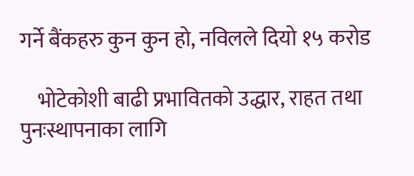गर्ने बैंकहरु कुन कुन हो, नविलले दियो १५ करोड

    भोटेकोशी बाढी प्रभावितको उद्धार, राहत तथा पुनःस्थापनाका लागि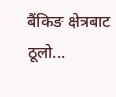बैंकिङ क्षेत्रबाट ठूलो...